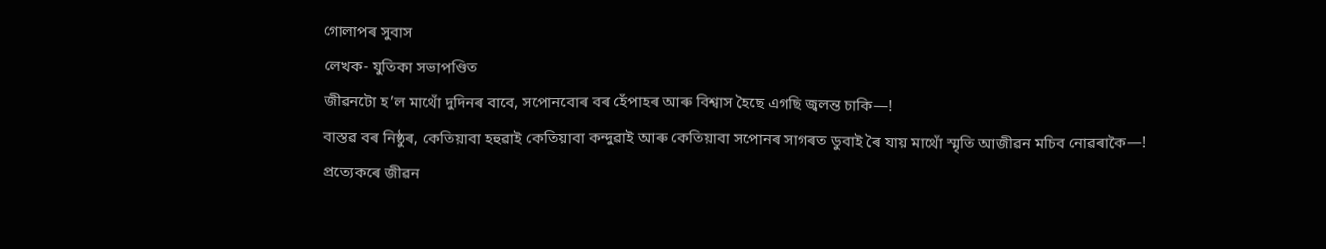গোলাপৰ সুবাস
লেখক- যুতিকা সভাপণ্ডিত
জীৱনটো হ’ল মাথোঁ দুদিনৰ বাবে, সপোনবোৰ বৰ হেঁপাহৰ আৰু বিশ্বাস হৈছে এগছি জ্বলন্ত চাকি—!
বাস্তৱ বৰ নিষ্ঠুৰ, কেতিয়াবা হহুৱাই কেতিয়াবা কন্দুৱাই আৰু কেতিয়াবা সপোনৰ সাগৰত ডুবাই ৰৈ যায় মাথোঁ স্মৃতি আজীৱন মচিব নোৱৰাকৈ—!
প্ৰত্যেকৰে জীৱন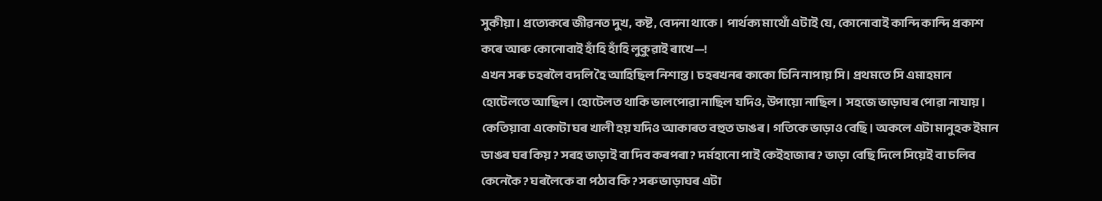সুকীয়া। প্ৰত্যেকৰে জীৱনত দুখ, কষ্ট, বেদনা থাকে। পাৰ্থক্য মাথোঁ এটাই যে, কোনোবাই কান্দি কান্দি প্ৰকাশ কৰে আৰু কোনোবাই হাঁহি হাঁহি লুকুৱাই ৰাখে—!
এখন সৰু চহৰলৈ বদলি হৈ আহিছিল নিশান্ত। চহৰখনৰ কাকো চিনি নাপায় সি। প্ৰথমতে সি এমাহমান হোটেলতে আছিল। হোটেলত থাকি ভালপোৱা নাছিল যদিও, উপায়ো নাছিল। সহজে ভাড়াঘৰ পোৱা নাযায়। কেতিয়াবা একোটা ঘৰ খালী হয় যদিও আকাৰত বহুত ডাঙৰ। গতিকে ভাড়াও বেছি। অকলে এটা মানুহক ইমান ডাঙৰ ঘৰ কিয়? সৰহ ভাড়াই বা দিব কৰপৰা? দৰ্মহানো পাই কেইহাজাৰ? ভাড়া বেছি দিলে সিয়েই বা চলিব কেনেকৈ? ঘৰলৈকে বা পঠাব কি? সৰু ভাড়াঘৰ এটা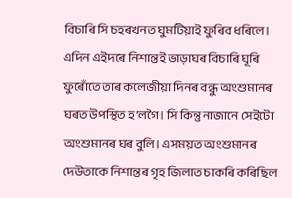বিচাৰি সি চহৰখনত ঘুমটিয়াই ফুৰিব ধৰিলে।
এদিন এইদৰে নিশান্তই ভাড়াঘৰ বিচাৰি ঘূৰি ফুৰোঁতে তাৰ কলেজীয়া দিনৰ বন্ধু অংশুমানৰ ঘৰত উপস্থিত হ’লগৈ। সি কিন্তু নাজানে সেইটো অংশুমানৰ ঘৰ বুলি। এসময়ত অংশুমানৰ দেউতাকে নিশান্তৰ গৃহ জিলাত চাকৰি কৰিছিল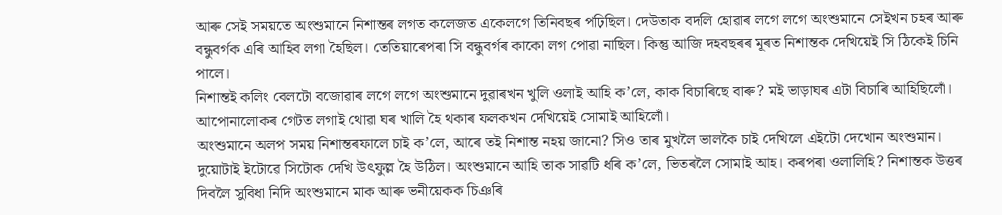আৰু সেই সময়তে অংশুমানে নিশান্তৰ লগত কলেজত একেলগে তিনিবছৰ পঢ়িছিল। দেউতাক বদলি হোৱাৰ লগে লগে অংশুমানে সেইখন চহৰ আৰু বন্ধুবৰ্গক এৰি আহিব লগা হৈছিল। তেতিয়াৰেপৰা সি বন্ধুবৰ্গৰ কাকো লগ পোৱা নাছিল। কিন্তু আজি দহবছৰৰ মূৰত নিশান্তক দেখিয়েই সি ঠিকেই চিনি পালে।
নিশান্তই কলিং বেলটো বজোৱাৰ লগে লগে অংশুমানে দুৱাৰখন খুলি ওলাই আহি ক’লে, কাক বিচাৰিছে বাৰু? মই ভাড়াঘৰ এটা বিচাৰি আহিছিলোঁ। আপোনালোকৰ গেটত লগাই থোৱা ঘৰ খালি হৈ থকাৰ ফলকখন দেখিয়েই সোমাই আহিলোঁ।
অংশুমানে অলপ সময় নিশান্তৰফালে চাই ক’লে, আৰে তই নিশান্ত নহয় জানো? সিও তাৰ মুখলৈ ভালকৈ চাই দেখিলে এইটো দেখোন অংশুমান। দুয়োটাই ইটোৱে সিটোক দেখি উৎফুল্ল হৈ উঠিল। অংশুমানে আহি তাক সাৱটি ধৰি ক’লে, ভিতৰলৈ সোমাই আহ। কৰপৰা ওলালিহি? নিশান্তক উত্তৰ দিবলৈ সুবিধা নিদি অংশুমানে মাক আৰু ভনীয়েকক চিঞৰি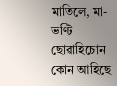মাতিলে, মা-ভণ্টি ছোৱাহিচোন কোন আহিছে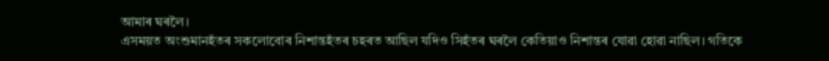আমাৰ ঘৰলৈ।
এসময়ত অংশুমানহঁতৰ সকলোবোৰ নিশান্তহঁতৰ চহৰত আছিল যদিও সিহঁতৰ ঘৰলৈ কেতিয়াও নিশান্তৰ যোৱা হোৱা নাছিল। গতিকে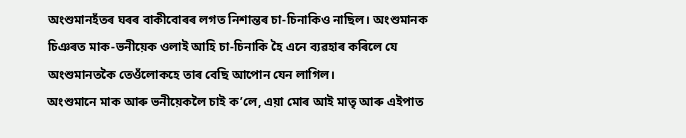অংশুমানহঁতৰ ঘৰৰ বাকীবোৰৰ লগত নিশান্তৰ চা-চিনাকিও নাছিল। অংশুমানক চিঞৰত মাক-ভনীয়েক ওলাই আহি চা-চিনাকি হৈ এনে ব্যৱহাৰ কৰিলে যে অংশুমানতকৈ তেওঁলোকহে তাৰ বেছি আপোন যেন লাগিল।
অংশুমানে মাক আৰু ভনীয়েকলৈ চাই ক’লে, এয়া মোৰ আই মাতৃ আৰু এইপাত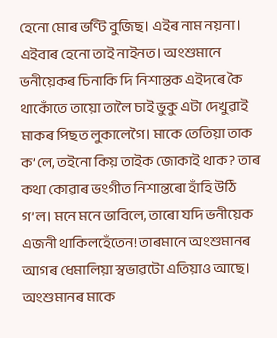হেনো মোৰ ভণ্টি বুজিছ। এইৰ নাম নয়না। এইবাৰ হেনো তাই নাইনত। অংশুমানে ভনীয়েকৰ চিনাকি দি নিশান্তক এইদৰে কৈ থাকোঁতে তায়ো তালৈ চাই ভুকু এটা দেখুৱাই মাকৰ পিছত লুকালেগৈ। মাকে তেতিয়া তাক ক’লে, তইনো কিয় তাইক জোকাই থাক? তাৰ কথা কোৱাৰ ভংগীত নিশান্তৰো হাঁহি উঠি গ’ল। মনে মনে ভাবিলে, তাৰো যদি ভনীয়েক এজনী থাকিলহেঁতেন! তাৰমানে অংশুমানৰ আগৰ ধেমালিয়া স্বভাৱটো এতিয়াও আছে।
অংশুমানৰ মাকে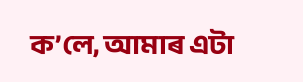ক’লে, আমাৰ এটা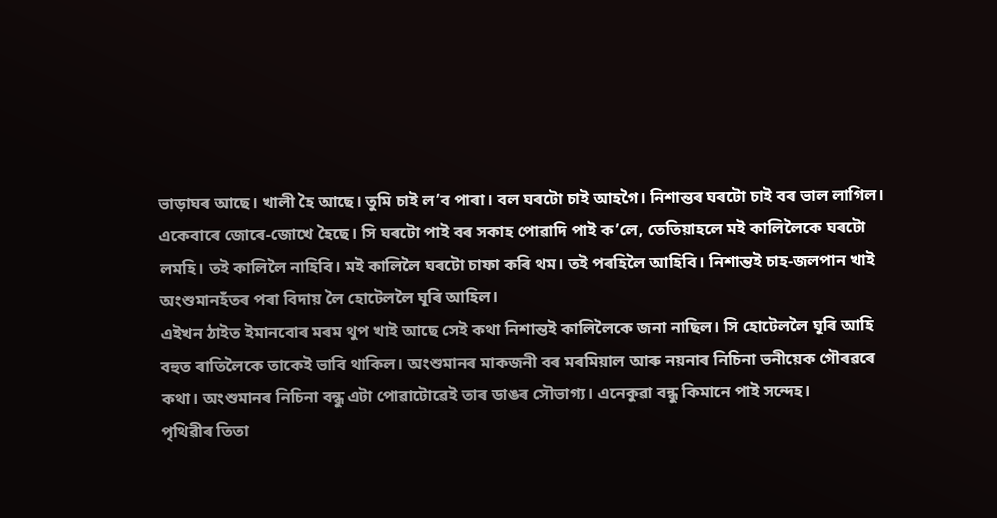ভাড়াঘৰ আছে। খালী হৈ আছে। তুমি চাই ল’ব পাৰা। বল ঘৰটো চাই আহগৈ। নিশান্তৰ ঘৰটো চাই বৰ ভাল লাগিল। একেবাৰে জোৰে-জোখে হৈছে। সি ঘৰটো পাই বৰ সকাহ পোৱাদি পাই ক’লে, তেতিয়াহলে মই কালিলৈকে ঘৰটো লমহি। তই কালিলৈ নাহিবি। মই কালিলৈ ঘৰটো চাফা কৰি থম। তই পৰহিলৈ আহিবি। নিশান্তই চাহ-জলপান খাই অংশুমানহঁতৰ পৰা বিদায় লৈ হোটেললৈ ঘূৰি আহিল।
এইখন ঠাইত ইমানবোৰ মৰম থুপ খাই আছে সেই কথা নিশান্তই কালিলৈকে জনা নাছিল। সি হোটেললৈ ঘূৰি আহি বহুত ৰাতিলৈকে তাকেই ভাবি থাকিল। অংশুমানৰ মাকজনী বৰ মৰমিয়াল আৰু নয়নাৰ নিচিনা ভনীয়েক গৌৰৱৰে কথা। অংশুমানৰ নিচিনা বন্ধু এটা পোৱাটোৱেই তাৰ ডাঙৰ সৌভাগ্য। এনেকুৱা বন্ধু কিমানে পাই সন্দেহ।
পৃথিৱীৰ তিতা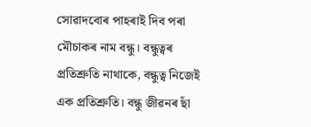সোৱাদবোৰ পাহৰাই দিব পৰা মৌচাকৰ নাম বন্ধু। বন্ধুত্বৰ প্ৰতিশ্ৰুতি নাথাকে, বন্ধুত্ব নিজেই এক প্ৰতিশ্ৰুতি। বন্ধু জীৱনৰ ছাঁ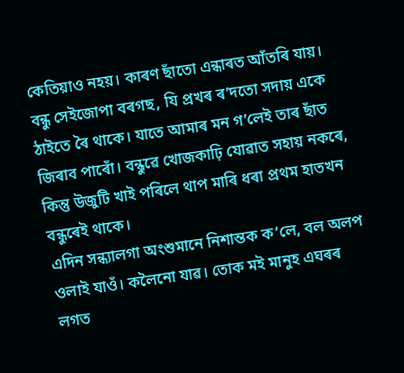কেতিয়াও নহয়। কাৰণ ছাঁতো এন্ধাৰত আঁতৰি যায়। বন্ধু সেইজোপা বৰগছ, যি প্ৰখৰ ৰ’দতো সদায় একে ঠাইতে ৰৈ থাকে। যাতে আমাৰ মন গ’লেই তাৰ ছাঁত জিৰাব পাৰোঁ। বন্ধুৱে খোজকাঢ়ি যোৱাত সহায় নকৰে, কিন্তু উজুটি খাই পৰিলে থাপ মাৰি ধৰা প্ৰথম হাতখন বন্ধুৰেই থাকে।
এদিন সন্ধ্যালগা অংশুমানে নিশান্তক ক’লে, বল অলপ ওলাই যাওঁ। কলৈনো যাৱ। তোক মই মানুহ এঘৰৰ লগত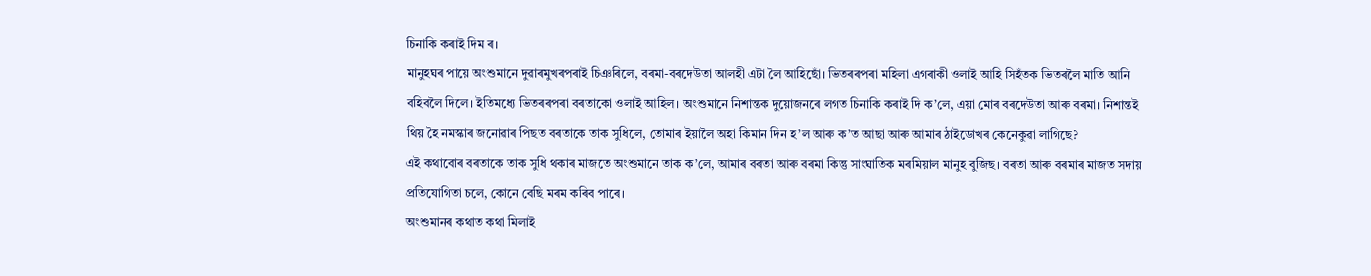চিনাকি কৰাই দিম ৰ।
মানুহঘৰ পায়ে অংশুমানে দুৱাৰমুখৰপৰাই চিঞৰিলে, বৰমা-বৰদেউতা আলহী এটা লৈ আহিছোঁ। ভিতৰৰপৰা মহিলা এগৰাকী ওলাই আহি সিহঁতক ভিতৰলৈ মাতি আনি বহিবলৈ দিলে। ইতিমধ্যে ভিতৰৰপৰা বৰতাকো ওলাই আহিল। অংশুমানে নিশান্তক দুয়োজনৰে লগত চিনাকি কৰাই দি ক’লে, এয়া মোৰ বৰদেউতা আৰু বৰমা। নিশান্তই থিয় হৈ নমস্কাৰ জনোৱাৰ পিছত বৰতাকে তাক সুধিলে, তোমাৰ ইয়ালৈ অহা কিমান দিন হ’ল আৰু ক’ত আছা আৰু আমাৰ ঠাইডোখৰ কেনেকুৱা লাগিছে?
এই কথাবোৰ বৰতাকে তাক সুধি থকাৰ মাজতে অংশুমানে তাক ক’লে, আমাৰ বৰতা আৰু বৰমা কিন্তু সাংঘাতিক মৰমিয়াল মানুহ বুজিছ। বৰতা আৰু বৰমাৰ মাজত সদায় প্ৰতিযোগিতা চলে, কোনে বেছি মৰম কৰিব পাৰে।
অংশুমানৰ কথাত কথা মিলাই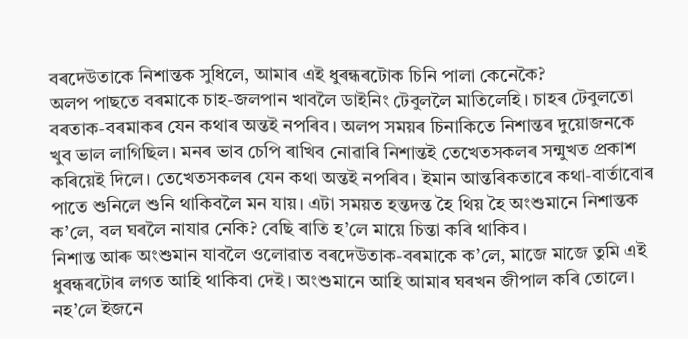বৰদেউতাকে নিশান্তক সুধিলে, আমাৰ এই ধুৰন্ধৰটোক চিনি পালা কেনেকৈ?
অলপ পাছতে বৰমাকে চাহ-জলপান খাবলৈ ডাইনিং টেবুললৈ মাতিলেহি। চাহৰ টেবুলতো বৰতাক-বৰমাকৰ যেন কথাৰ অন্তই নপৰিব। অলপ সময়ৰ চিনাকিতে নিশান্তৰ দুয়োজনকে খুব ভাল লাগিছিল। মনৰ ভাব চেপি ৰাখিব নোৱাৰি নিশান্তই তেখেতসকলৰ সন্মুখত প্ৰকাশ কৰিয়েই দিলে। তেখেতসকলৰ যেন কথা অন্তই নপৰিব। ইমান আন্তৰিকতাৰে কথা-বাৰ্তাবোৰ পাতে শুনিলে শুনি থাকিবলৈ মন যায়। এটা সময়ত হন্তদন্ত হৈ থিয় হৈ অংশুমানে নিশান্তক ক’লে, বল ঘৰলৈ নাযাৱ নেকি? বেছি ৰাতি হ’লে মায়ে চিন্তা কৰি থাকিব।
নিশান্ত আৰু অংশুমান যাবলৈ ওলোৱাত বৰদেউতাক-বৰমাকে ক’লে, মাজে মাজে তুমি এই ধুৰন্ধৰটোৰ লগত আহি থাকিবা দেই। অংশুমানে আহি আমাৰ ঘৰখন জীপাল কৰি তোলে। নহ’লে ইজনে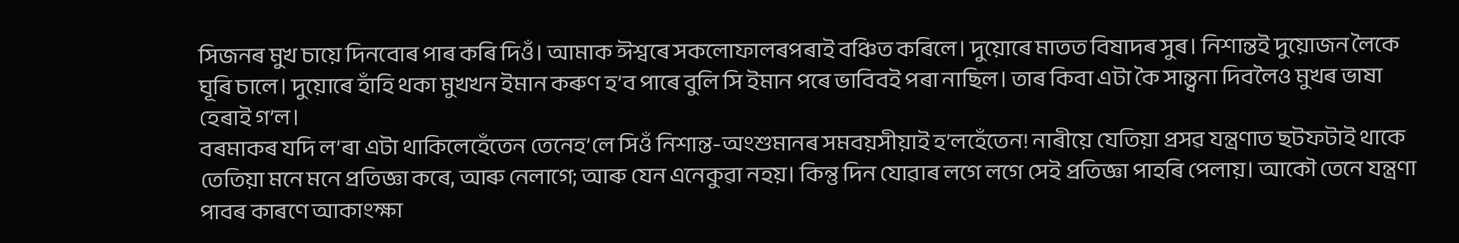সিজনৰ মুখ চায়ে দিনবোৰ পাৰ কৰি দিওঁ। আমাক ঈশ্বৰে সকলোফালৰপৰাই বঞ্চিত কৰিলে। দুয়োৰে মাতত বিষাদৰ সুৰ। নিশান্তই দুয়োজন লৈকে ঘূৰি চালে। দুয়োৰে হাঁহি থকা মুখখন ইমান কৰুণ হ’ব পাৰে বুলি সি ইমান পৰে ভাবিবই পৰা নাছিল। তাৰ কিবা এটা কৈ সান্ত্বনা দিবলৈও মুখৰ ভাষা হেৰাই গ’ল।
বৰমাকৰ যদি ল’ৰা এটা থাকিলেহেঁতেন তেনেহ’লে সিওঁ নিশান্ত-অংশুমানৰ সমবয়সীয়াই হ’লহেঁতেন! নাৰীয়ে যেতিয়া প্ৰসৱ যন্ত্ৰণাত ছটফটাই থাকে তেতিয়া মনে মনে প্ৰতিজ্ঞা কৰে, আৰু নেলাগে; আৰু যেন এনেকুৱা নহয়। কিন্তু দিন যোৱাৰ লগে লগে সেই প্ৰতিজ্ঞা পাহৰি পেলায়। আকৌ তেনে যন্ত্ৰণা পাবৰ কাৰণে আকাংক্ষা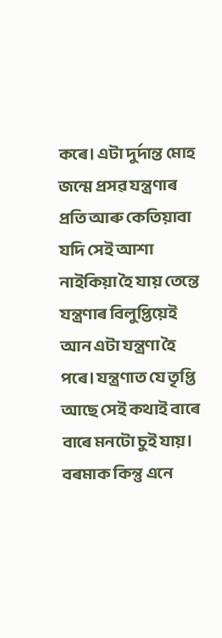কৰে। এটা দুৰ্দান্ত মোহ জন্মে প্ৰসৱ যন্ত্ৰণাৰ প্ৰতি আৰু কেতিয়াবা যদি সেই আশা নাইকিয়া হৈ যায় তেন্তে যন্ত্ৰণাৰ বিলুপ্তিয়েই আন এটা যন্ত্ৰণা হৈ পৰে। যন্ত্ৰণাত যে তৃপ্তি আছে সেই কথাই বাৰে বাৰে মনটো চুই যায়।
বৰমাক কিন্তু এনে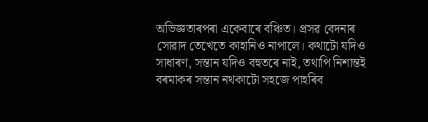অভিজ্ঞতাৰপৰা একেবাৰে বঞ্চিত। প্ৰসৱ বেদনাৰ সোৱাদ তেখেতে কাহানিও নাপালে। কথাটো যদিও সাধাৰণ, সন্তান যদিও বহুতৰে নাই, তথাপি নিশান্তই বৰমাকৰ সন্তান নথকাটো সহজে পাহৰিব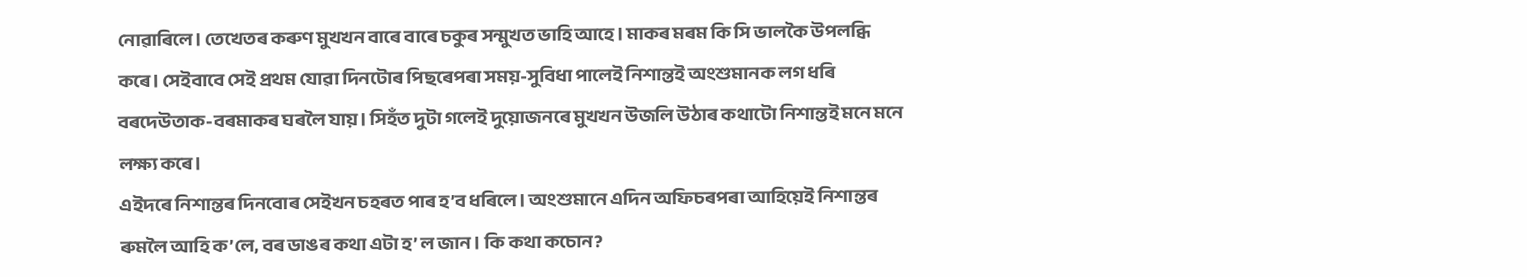নোৱাৰিলে। তেখেতৰ কৰুণ মুখখন বাৰে বাৰে চকুৰ সন্মুখত ভাহি আহে। মাকৰ মৰম কি সি ভালকৈ উপলব্ধি কৰে। সেইবাবে সেই প্ৰথম যোৱা দিনটোৰ পিছৰেপৰা সময়-সুবিধা পালেই নিশান্তই অংশুমানক লগ ধৰি বৰদেউতাক-বৰমাকৰ ঘৰলৈ যায়। সিহঁত দুটা গলেই দুয়োজনৰে মুখখন উজলি উঠাৰ কথাটো নিশান্তই মনে মনে লক্ষ্য কৰে।
এইদৰে নিশান্তৰ দিনবোৰ সেইখন চহৰত পাৰ হ’ব ধৰিলে। অংশুমানে এদিন অফিচৰপৰা আহিয়েই নিশান্তৰ ৰুমলৈ আহি ক’লে, বৰ ডাঙৰ কথা এটা হ’ ল জান। কি কথা কচোন?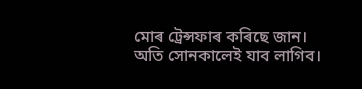মোৰ ট্ৰেন্সফাৰ কৰিছে জান। অতি সোনকালেই যাব লাগিব।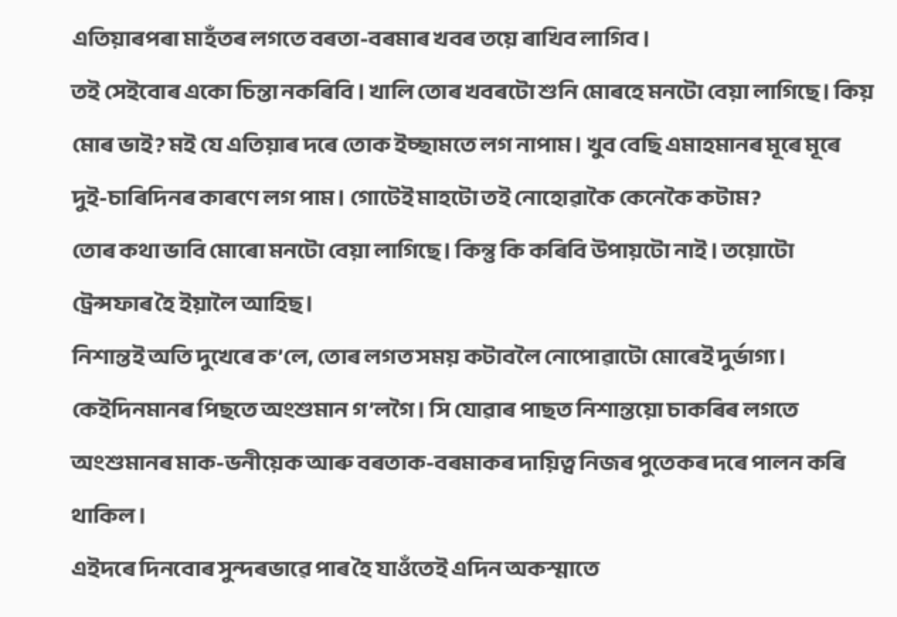এতিয়াৰপৰা মাহঁতৰ লগতে বৰতা-বৰমাৰ খবৰ তয়ে ৰাখিব লাগিব।
তই সেইবোৰ একো চিন্তা নকৰিবি। খালি তোৰ খবৰটো শুনি মোৰহে মনটো বেয়া লাগিছে। কিয় মোৰ ভাই? মই যে এতিয়াৰ দৰে তোক ইচ্ছামতে লগ নাপাম। খুব বেছি এমাহমানৰ মূৰে মূৰে দুই-চাৰিদিনৰ কাৰণে লগ পাম। গোটেই মাহটো তই নোহোৱাকৈ কেনেকৈ কটাম?
তোৰ কথা ভাবি মোৰো মনটো বেয়া লাগিছে। কিন্তু কি কৰিবি উপায়টো নাই। তয়োটো ট্ৰেন্সফাৰ হৈ ইয়ালৈ আহিছ।
নিশান্তই অতি দুখেৰে ক’লে, তোৰ লগত সময় কটাবলৈ নোপোৱাটো মোৰেই দুৰ্ভাগ্য।
কেইদিনমানৰ পিছতে অংশুমান গ’লগৈ। সি যোৱাৰ পাছত নিশান্তয়ো চাকৰিৰ লগতে অংশুমানৰ মাক-ভনীয়েক আৰু বৰতাক-বৰমাকৰ দায়িত্ব নিজৰ পুতেকৰ দৰে পালন কৰি থাকিল।
এইদৰে দিনবোৰ সুন্দৰভাৱে পাৰ হৈ যাওঁতেই এদিন অকস্মাতে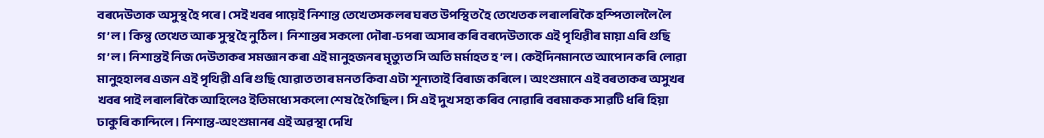বৰদেউতাক অসুস্থ হৈ পৰে। সেই খবৰ পায়েই নিশান্ত তেখেতসকলৰ ঘৰত উপস্থিত হৈ তেখেতক লৰালৰিকৈ হস্পিতাললৈ লৈ গ’ল। কিন্তু তেখেত আৰু সুস্থ হৈ নুঠিল। নিশান্তৰ সকলো দৌৰা-ঢপৰা অসাৰ কৰি বৰদেউতাকে এই পৃথিৱীৰ মায়া এৰি গুছি গ’ল। নিশান্তই নিজ দেউতাকৰ সমজ্ঞান কৰা এই মানুহজনৰ মৃত্যুত সি অতি মৰ্মাহত হ’ল। কেইদিনমানতে আপোন কৰি লোৱা মানুহহালৰ এজন এই পৃথিৱী এৰি গুছি যোৱাত তাৰ মনত কিবা এটা শূন্যতাই বিৰাজ কৰিলে। অংশুমানে এই বৰতাকৰ অসুখৰ খবৰ পাই লৰালৰিকৈ আহিলেও ইতিমধ্যে সকলো শেষ হৈ গৈছিল। সি এই দুখ সহ্য কৰিব নোৱাৰি বৰমাকক সাৱটি ধৰি হিয়া ঢাকুৰি কান্দিলে। নিশান্ত-অংশুমানৰ এই অৱস্থা দেখি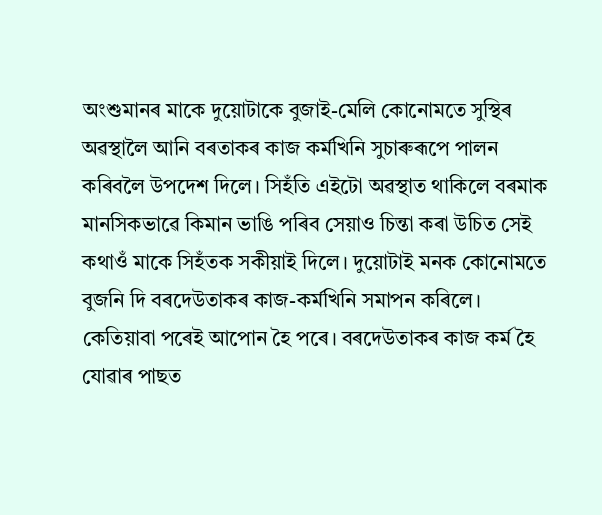অংশুমানৰ মাকে দুয়োটাকে বুজাই-মেলি কোনোমতে সুস্থিৰ অৱস্থালৈ আনি বৰতাকৰ কাজ কৰ্মখিনি সুচাৰুৰূপে পালন কৰিবলৈ উপদেশ দিলে। সিহঁতি এইটো অৱস্থাত থাকিলে বৰমাক মানসিকভাৱে কিমান ভাঙি পৰিব সেয়াও চিন্তা কৰা উচিত সেই কথাওঁ মাকে সিহঁতক সকীয়াই দিলে। দুয়োটাই মনক কোনোমতে বুজনি দি বৰদেউতাকৰ কাজ-কৰ্মখিনি সমাপন কৰিলে।
কেতিয়াবা পৰেই আপোন হৈ পৰে। বৰদেউতাকৰ কাজ কৰ্ম হৈ যোৱাৰ পাছত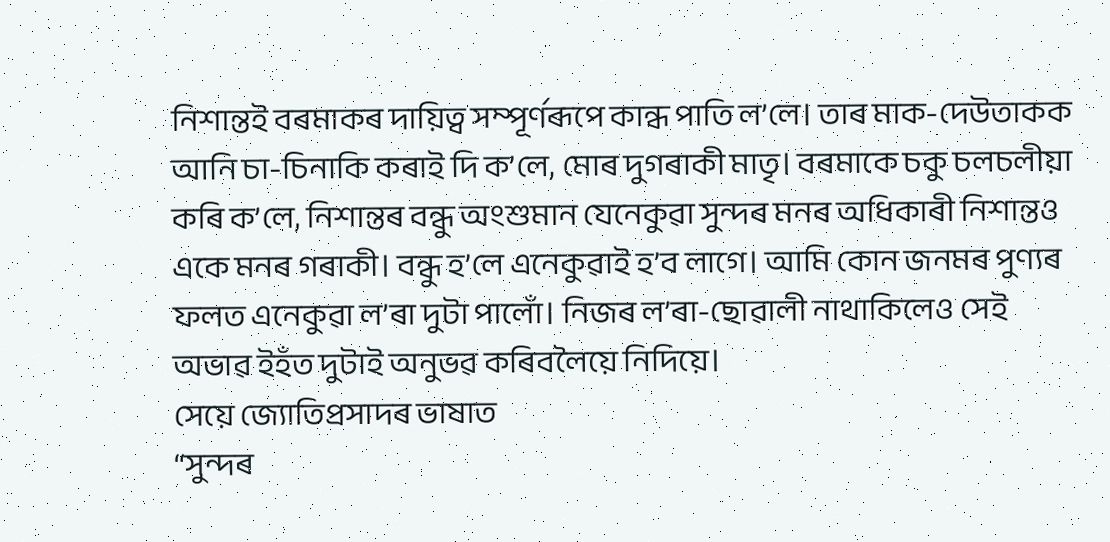নিশান্তই বৰমাকৰ দায়িত্ব সম্পূৰ্ণৰূপে কান্ধ পাতি ল’লে। তাৰ মাক-দেউতাকক আনি চা-চিনাকি কৰাই দি ক’লে, মোৰ দুগৰাকী মাতৃ। বৰমাকে চকু চলচলীয়া কৰি ক’লে, নিশান্তৰ বন্ধু অংশুমান যেনেকুৱা সুন্দৰ মনৰ অধিকাৰী নিশান্তও একে মনৰ গৰাকী। বন্ধু হ’লে এনেকুৱাই হ’ব লাগে। আমি কোন জনমৰ পুণ্যৰ ফলত এনেকুৱা ল’ৰা দুটা পালোঁ। নিজৰ ল’ৰা-ছোৱালী নাথাকিলেও সেই অভাৱ ইহঁত দুটাই অনুভৱ কৰিবলৈয়ে নিদিয়ে।
সেয়ে জ্যোতিপ্ৰসাদৰ ভাষাত
“সুন্দৰ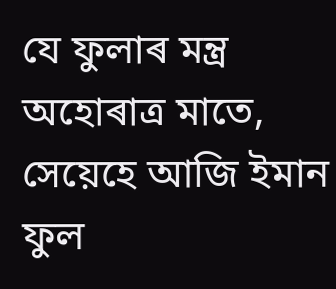যে ফুলাৰ মন্ত্ৰ অহোৰাত্ৰ মাতে, সেয়েহে আজি ইমান ফুল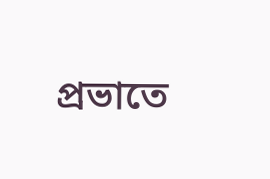প্ৰভাতে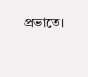প্ৰভাতে।